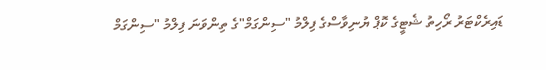ޑައިރެކްޓަރު ރޯހިތު ޝެޓީގެ ކޮޕް ޔުނިވާސްގެ ފިލްމު "ސިންގަމް"ގެ ތިންވަނަ ފިލްމު "ސިންގަމް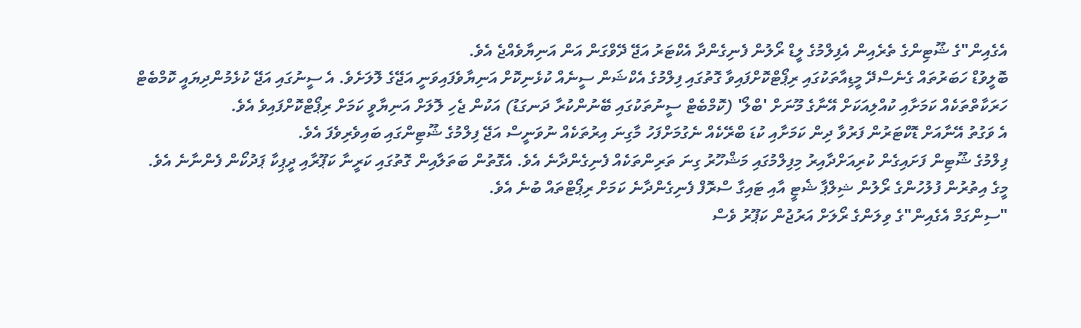އެގެއިން"ގެ ޝޫޓިންގެ ތެރެއިން އެފިލްމުގެ ލީޑް ރޯލުން ފެނިގެންދާ އެކްޓަރު އަޖޭ ދޭވްގަން އަން އަނިޔާވެއްޖެ އެވެ.
ބޮލީވުޑް ހަބަރުތައް ގެނެސްދޭ މީޑިއާތަކުގައި ރިޕޯޓްކޮށްފައިވާ ގޮތުގައި ފިލްމުގެ އެކްޝަން ސީނެއް ކުޅެނިކޮށް އަނިޔާވެފައިވަނީ އަޖޭގެ ލޮލަށެވެ. އެ ސީނުގައި އަޖޭ ކުޅެމުންދިޔައީ ކޮމްބެޓް ހަރަކާތްތަކެއް ކަމަށާއި ކުއްލިއަކަށް އޭނާގެ މޫނަށް 'ބްލޯ' (ކޮމްބެޓް ސީނުތަކުގައި ބޭނުންކުރާ ދަނގަޑު) އަކުން ޖެހި ލޮލަށް އަނިޔާވީ ކަމަށް ރިޕޯޓްކޮށްފައިވެ އެވެ.
އެ ވަގުތު އޭނާއަށް ޑޮކްޓަރުން ފަރުވާ ދިން ކަމަށާއި ކުޑަ ބްރޭކެއް ނެގުމަށްފަހު މާގިނަ އިރުތަކެއް ނުވަނީސް އަޖޭ ފިލްމުގެ ޝޫޓިންގައި ބައިވެރިވެފަ އެވެ.
ފިލްމުގެ ޝޫޓިން ފަށައިގެން ކުރިއަށްދާއިރު މިފިލްމުގައި މަޝްހޫރު ގިނަ ތަރިންތަކެއް ފެނިގެންދާނެ އެވެ. އެގޮތުން ބަތަލާއިން ގޮތުގައި ކަރީނާ ކަޕޫރާއި ދީޕިކާ ޕަދުކޯން ފެންނާނެ އެވެ.
މީގެ އިތުރުން ފުލުހުންގެ ރޯލުން ޝިލްޕާ ޝެޓީ އާއި ޓައިގާ ސްރޮފް ފެނިގެންދާނެ ކަމަށް ރިޕޯޓްތައް ބުނެ އެވެ.
"ސިންގަމް އެގެއިން"ގެ ވިލަންގެ ރޯލަށް އަރުޖުން ކަޕޫރު ވެސް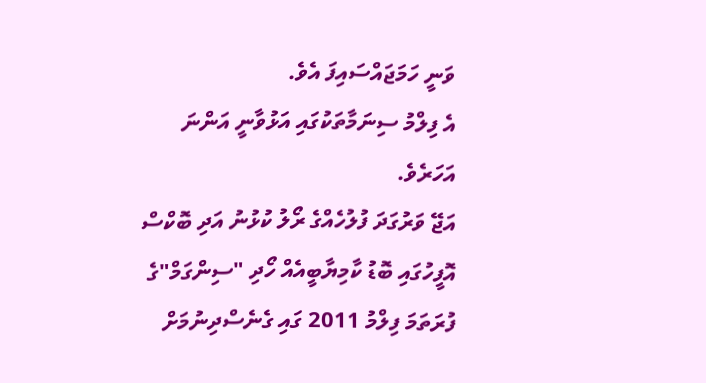ވަނީ ހަމަޖައްސައިފަ އެވެ.
އެ ފިލްމު ސިނަމާތަކުގައި އަޅުވާނީ އަންނަ އަހަރެވެ.
އަޖޭ ވަރުގަދަ ފުލުހެއްގެ ރޯލު ކުޅުނު އަދި ބޮކްސް އޮފީހުގައި ބޮޑު ކާމިޔާބީއެއް ހޯދި "ސިންގަމް"ގެ ފުރަތަމަ ފިލްމު 2011 ގައި ގެނެސްދިނުމަށް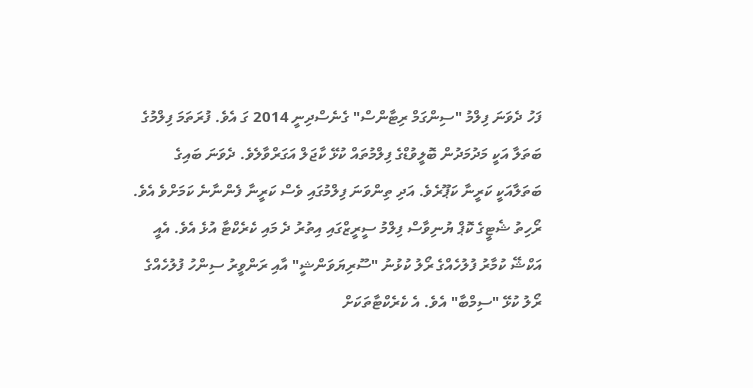ފަހު ދެވަނަ ފިލްމު "ސިންގަމް ރިޓާންސް" ގެނެސްދިނީ 2014 ގަ އެވެ. ފުރަތަމަ ފިލްމުގެ ބަތަލާ އަކީ މަދުމަދުން ބޮލީވުޑްގެ ފިލްމުތައް ކުޅޭ ކާޖަލް އަގަރްވާލެވެ. ދެވަނަ ބައިގެ ބަތަލާއަކީ ކަރީނާ ކަޕޫރެވެ. އަދި ތިންވަނަ ފިލްމުގައި ވެސް ކަރީނާ ފެންނާނެ ކަމަށްވެ އެވެ.
ރޯހިތު ޝެޓީގެ ކޮޕް ޔުނިވާސް ފިލްމު ސީރީޒްގައި އިތުރު ދެ މައި ކެރެކްޓާ އުޅެ އެވެ. އެއީ އަކްޝޭ ކުމާރު ފުލުހެއްގެ ރޯލު ކުޅުނު "ސޫރިޔަވަންޝީ" އާއި ރަންވީރު ސިންހު ފުލުހެއްގެ ރޯލު ކުޅޭ "ސިމްބާ" އެވެ. އެ ކެރެކްޓާތަކަށް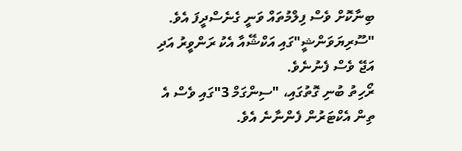ބިނާކޮށް ވެސް ފިލްމުތައް ވަނީ ގެނެސްދީފަ އެވެ. "ސޫރިޔަވަންޝީ"ގައި އަކްޝޭއާ އެކު ރަންވީރު އަދި އަޖޭ ވެސް ފެނުނެވެ.
ރޯހިތު ބުނި ގޮތުގައި، "ސިންގަމް 3"ގައި ވެސް އެ ތިން އެކްޓަރުން ފެންނާނެ އެވެ.